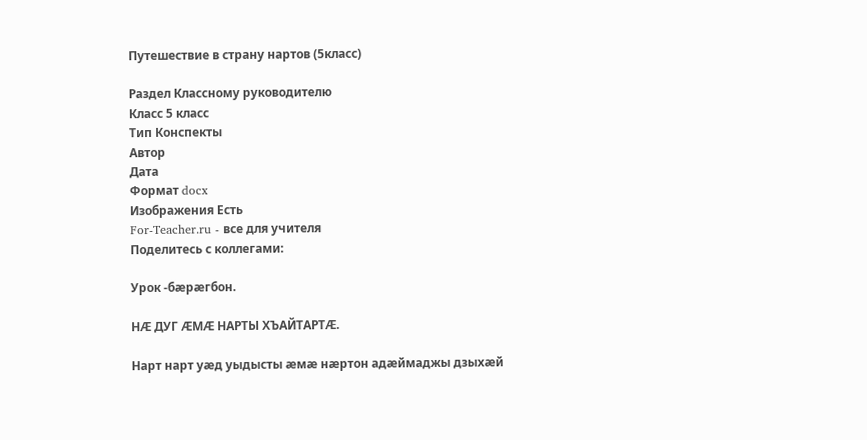Путешествие в страну нартов (5класс)

Раздел Классному руководителю
Класс 5 класс
Тип Конспекты
Автор
Дата
Формат docx
Изображения Есть
For-Teacher.ru - все для учителя
Поделитесь с коллегами:

Урок -бæрæгбон.

НÆ ДУГ ÆМÆ НАРТЫ ХЪАЙТАРТÆ.

Нарт нарт уæд уыдысты æмæ нæртон адæймаджы дзыхæй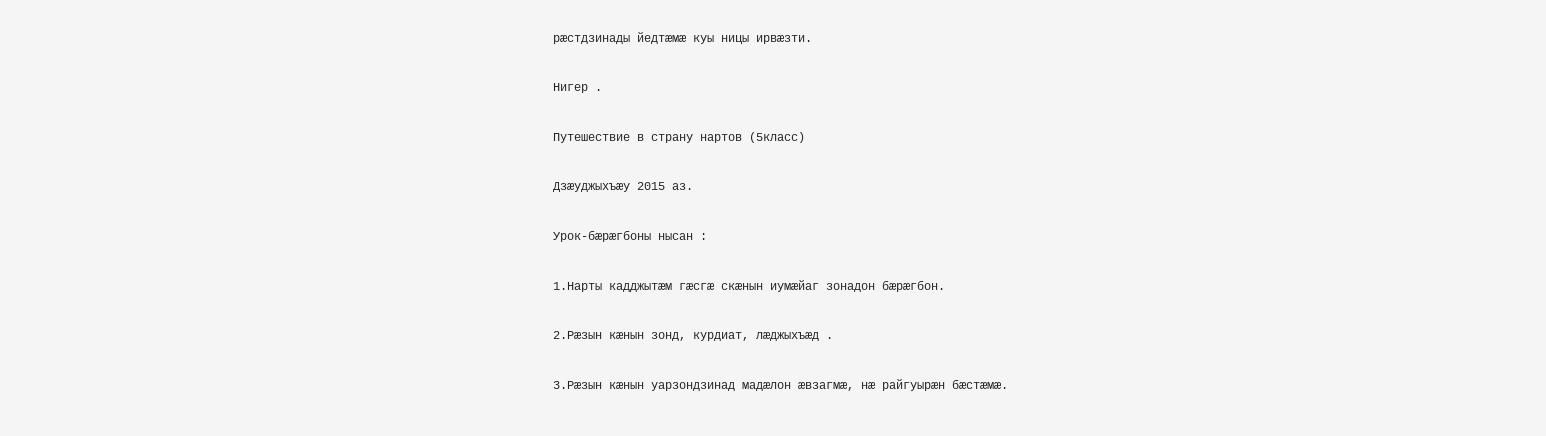рæстдзинады йедтæмæ куы ницы ирвæзти.

Нигер .

Путешествие в страну нартов (5класс)

Дзæуджыхъæу 2015 аз.

Урок-бæрæгбоны нысан :

1.Нарты кадджытæм гæсгæ скæнын иумæйаг зонадон бæрæгбон.

2.Рæзын кæнын зонд, курдиат, лæджыхъæд .

3.Рæзын кæнын уарзондзинад мадæлон æвзагмæ, нæ райгуырæн бæстæмæ.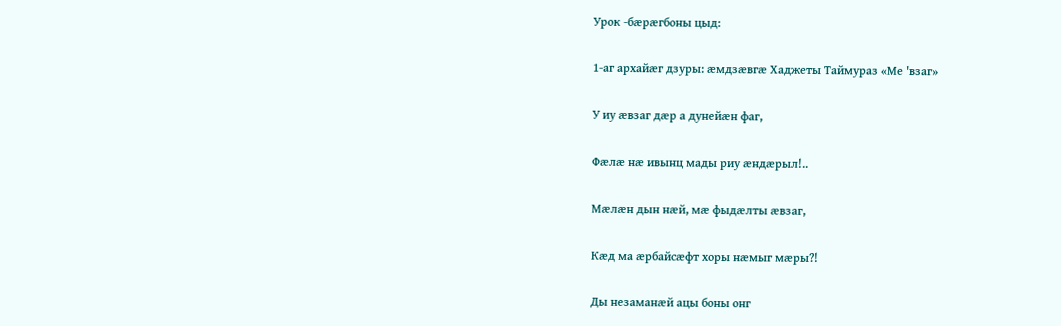Урок -бæрæгбоны цыд:

1-аг архайæг дзуры: æмдзæвгæ Хаджеты Таймураз «Ме 'взаг»

У иу ӕвзаг дӕр а дунейӕн фаг,

Фӕлӕ нӕ ивынц мады риу ӕндӕрыл!..

Мӕлӕн дын нӕй, мӕ фыдӕлты ӕвзаг,

Кӕд ма ӕрбайсӕфт хоры нӕмыг мӕры?!

Ды незаманӕй ацы боны онг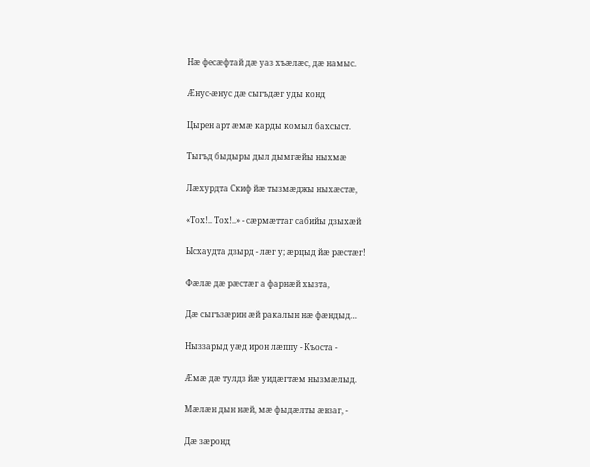Нӕ фесӕфтай дӕ уаз хъӕлӕс, дӕ намыс.

Ӕнус-ӕнус дӕ сыгъдӕг уды конд

Цырен арт ӕмӕ карды комыл бахсыст.

Тыгъд быдыры дыл дымгӕйы ныхмӕ

Лӕхурдта Скиф йӕ тызмӕджы ныхӕстӕ,

«Тох!.. Тох!..» - сӕрмӕттаг сабийы дзыхӕй

Ысхаудта дзырд - лӕг у; ӕрцыд йӕ рӕстӕг!

Фӕлӕ дӕ рӕстӕг а фарнӕй хызта,

Дӕ сыгъзӕрин ӕй ракалын нӕ фӕндыд…

Ныззарыд уӕд ирон лӕппу - Къоста -

Ӕмӕ дӕ тулдз йӕ уидӕгтӕм нызмӕлыд.

Мӕлӕн дын нӕй, мӕ фыдӕлты ӕвзаг, -

Дӕ зӕронд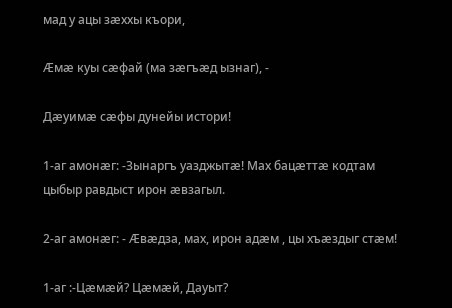мад у ацы зӕххы къори,

Ӕмӕ куы сӕфай (ма зӕгъӕд ызнаг), -

Дӕуимӕ сӕфы дунейы истори!

1-аг амонæг: -Зынаргъ уазджытæ! Мах бацæттæ кодтам цыбыр равдыст ирон æвзагыл.

2-аг амонæг: - Æвæдза, мах, ирон адæм , цы хъæздыг стæм!

1-аг :-Цæмæй? Цæмæй, Дауыт?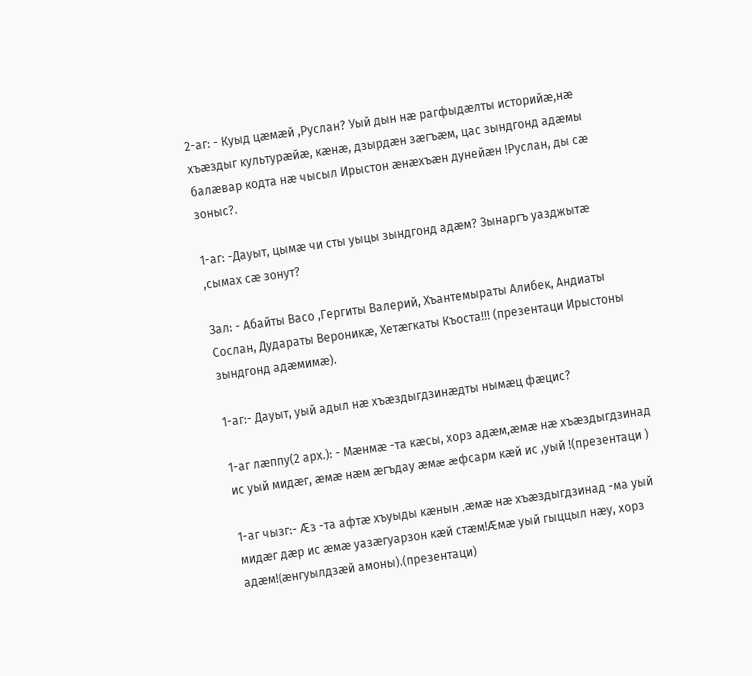2-аг: - Куыд цæмæй ,Руслан? Уый дын нæ рагфыдæлты историйæ,нæ хъæздыг культурæйæ, кæнæ, дзырдæн зæгъæм, цас зындгонд адæмы балæвар кодта нæ чысыл Ирыстон æнæхъæн дунейæн !Руслан, ды сæ зоныс?.

1-аг: -Дауыт, цымæ чи сты уыцы зындгонд адæм? Зынаргъ уазджытæ ,сымах сæ зонут?

Зал: - Абайты Васо ,Гергиты Валерий, Хъантемыраты Алибек, Андиаты Сослан, Дудараты Вероникæ, Хетæгкаты Къоста!!! (презентаци Ирыстоны зындгонд адæмимæ).

1-аг:- Дауыт, уый адыл нæ хъæздыгдзинæдты нымæц фæцис?

1-аг лæппу(2 арх.): - Мæнмæ -та кæсы, хорз адæм,æмæ нæ хъæздыгдзинад ис уый мидæг, æмæ нæм æгъдау æмæ æфсарм кæй ис ,уый !(презентаци )

1-аг чызг:- Æз -та афтæ хъуыды кæнын ,æмæ нæ хъæздыгдзинад -ма уый мидæг дæр ис æмæ уазæгуарзон кæй стæм!Æмæ уый гыццыл нæу, хорз адæм!(æнгуылдзæй амоны).(презентаци)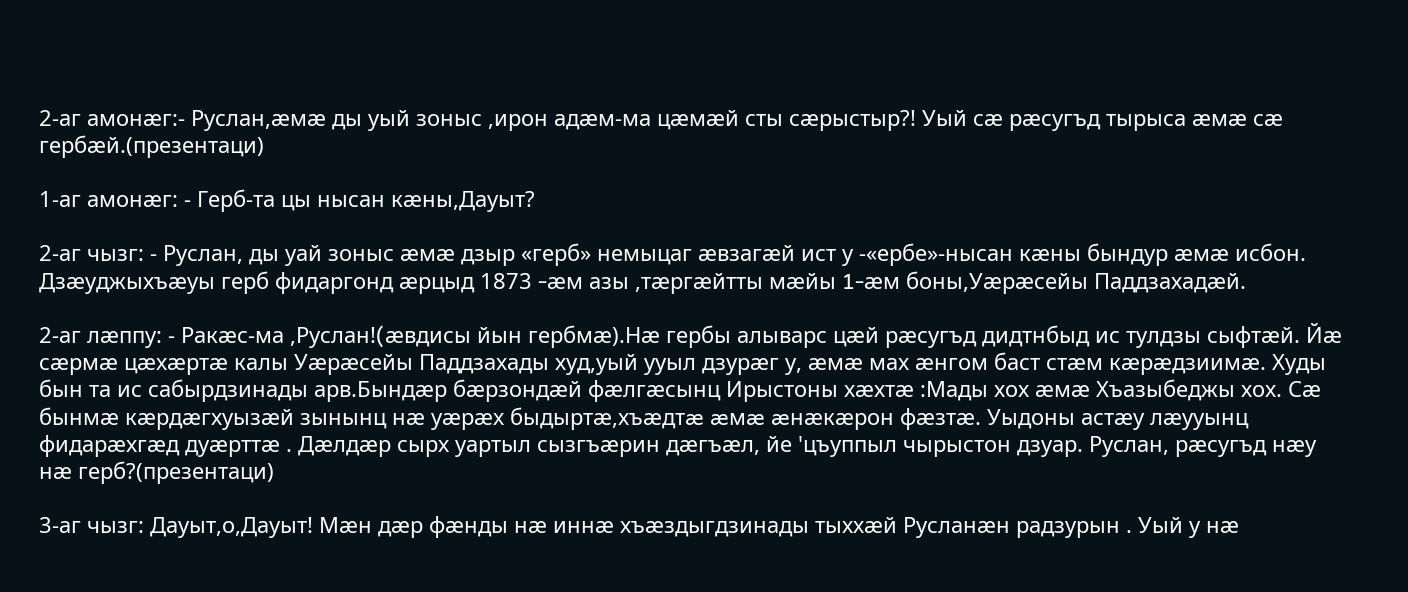2-аг амонæг:- Руслан,æмæ ды уый зоныс ,ирон адæм-ма цæмæй сты сæрыстыр?! Уый сæ рæсугъд тырыса æмæ сæ гербæй.(презентаци)

1-аг амонæг: - Герб-та цы нысан кæны,Дауыт?

2-аг чызг: - Руслан, ды уай зоныс æмæ дзыр «герб» немыцаг æвзагæй ист у -«ербе»-нысан кæны бындур æмæ исбон. Дзæуджыхъæуы герб фидаргонд æрцыд 1873 -æм азы ,тæргæйтты мæйы 1-æм боны,Уæрæсейы Паддзахадæй.

2-аг лæппу: - Ракæс-ма ,Руслан!(æвдисы йын гербмæ).Нæ гербы алыварс цæй рæсугъд дидтнбыд ис тулдзы сыфтæй. Йæ сæрмæ цæхæртæ калы Уæрæсейы Паддзахады худ,уый ууыл дзурæг у, æмæ мах æнгом баст стæм кæрæдзиимæ. Худы бын та ис сабырдзинады арв.Бындæр бæрзондæй фæлгæсынц Ирыстоны хæхтæ :Мады хох æмæ Хъазыбеджы хох. Сæ бынмæ кæрдæгхуызæй зынынц нæ уæрæх быдыртæ,хъæдтæ æмæ æнæкæрон фæзтæ. Уыдоны астæу лæууынц фидарæхгæд дуæрттæ . Дæлдæр сырх уартыл сызгъæрин дæгъæл, йе 'цъуппыл чырыстон дзуар. Руслан, рæсугъд нæу нæ герб?(презентаци)

3-аг чызг: Дауыт,о,Дауыт! Мæн дæр фæнды нæ иннæ хъæздыгдзинады тыххæй Русланæн радзурын . Уый у нæ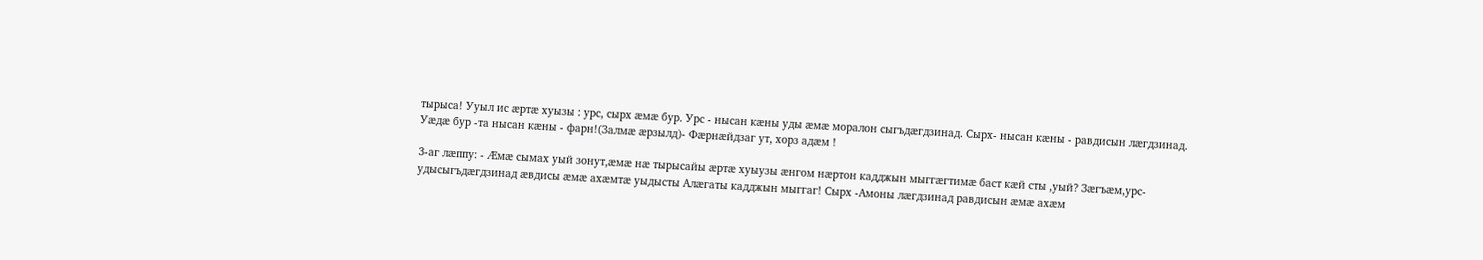тырыса! Ууыл ис æртæ хуызы : урс, сырх æмæ бур. Урс - нысан кæны уды æмæ моралон сыгъдæгдзинад. Сырх- нысан кæны - равдисын лæгдзинад. Уæдæ бур -та нысан кæны - фарн!(Залмæ æрзылд)- Фæрнæйдзаг ут, хорз адæм !

3-аг лæппу: - Æмæ сымах уый зонут,æмæ нæ тырысайы æртæ хуыузы æнгом нæртон кадджын мыггæгтимæ баст кæй сты ,уый? Зæгъæм,урс- удысыгъдæгдзинад æвдисы æмæ ахæмтæ уыдысты Алæгаты кадджын мыггаг! Сырх -Амоны лæгдзинад равдисын æмæ ахæм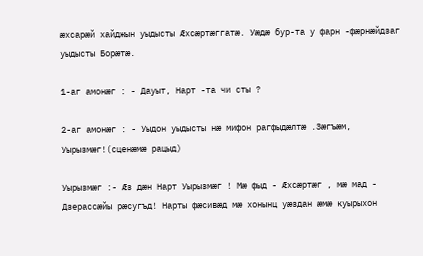æхсарæй хайджын уыдысты Æхсæртæггатæ. Уæдæ бур-та у фарн -фæрнæйдзаг уыдысты Борæтæ.

1-аг амонæг : - Дауыт, Нарт -та чи сты ?

2-аг амонæг : - Уыдон уыдысты нæ мифон рагфыдæлтæ .Зæгъæм, Уырызмæг!(сценæмæ рацыд)

Уырызмæг :- Æз дæн Нарт Уырызмæг ! Мæ фыд - Æхсæртæг , мæ мад - Дзерассæйы рæсугъд! Нарты фæсивæд мæ хонынц уæздан æмæ куырыхон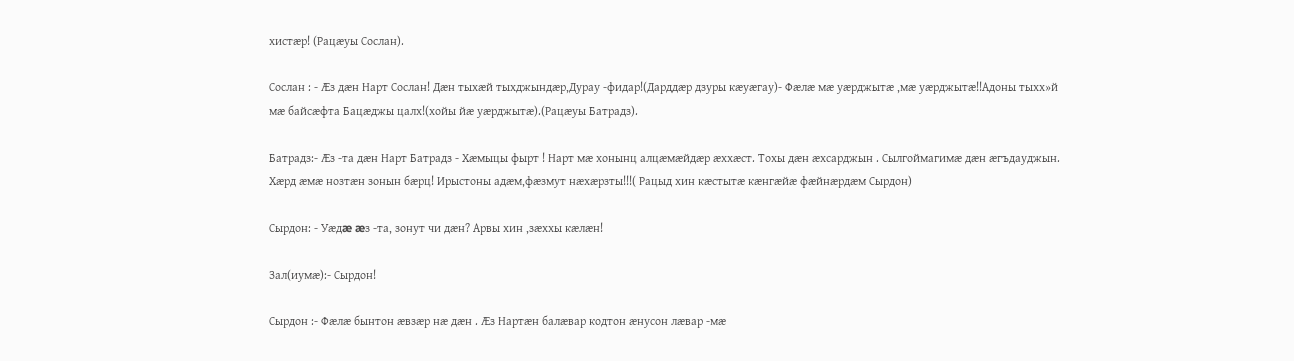хистæр! (Рацæуы Сослан).

Сослан : - Æз дæн Нарт Сослан! Дæн тыхæй тыхджындæр,Дурау -фидар!(Дарддæр дзуры кæуæгау)- Фæлæ мæ уæрджытæ ,мæ уæрджытæ!!Адоны тыхх»й мæ байсæфта Бацæджы цалх!(хойы йæ уæрджытæ).(Рацæуы Батрадз).

Батрадз:- Æз -та дæн Нарт Батрадз - Хæмыцы фырт ! Нарт мæ хонынц алцæмæйдæр æххæст. Тохы дæн æхсарджын . Сылгоймагимæ дæн æгъдауджын. Хæрд æмæ нозтæн зонын бæрц! Ирыстоны адæм,фæзмут нæхæрзты!!!( Рацыд хин кæстытæ кæнгæйæ фæйнæрдæм Сырдон)

Сырдон: - Уæдæ æз -та, зонут чи дæн? Арвы хин ,зæххы кæлæн!

Зал(иумæ):- Сырдон!

Сырдон :- Фæлæ бынтон æвзæр нæ дæн . Æз Нартæн балæвар кодтон æнусон лæвар -мæ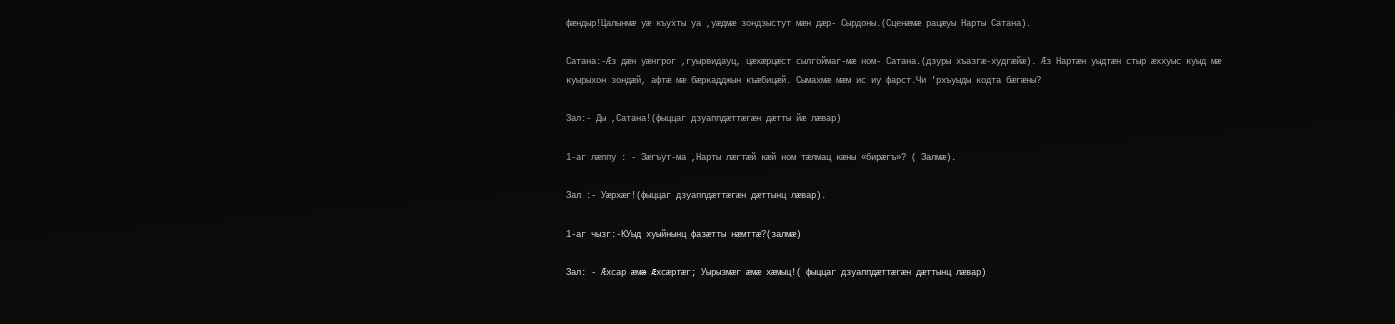фæндыр!Цалынмæ уæ къухты уа ,уæдмæ зондзыстут мæн дæр- Сырдоны.(Сценæмæ рацæуы Нарты Сатана).

Сатана:-Æз дæн уæнгрог ,гуырвидауц, цæхæрцæст сылгоймаг-мæ ном- Сатана.(дзуры хъазгæ-худгæйæ). Æз Нартæн уыдтæн стыр æххуыс куыд мæ куырыхон зондæй, афтæ мæ бæркадджын къæбицæй. Сымахмæ мæм ис иу фарст.Чи 'рхъуыды кодта бæгæны?

Зал:- Ды ,Сатана!(фыццаг дзуаппдæттæгæн дæтты йæ лæвар)

1-аг лæппу : - Зæгъут-ма ,Нарты лæгтæй кæй ном тæлмац кæны «бирæгъ»? ( Залмæ).

Зал :- Уæрхæг!(фыццаг дзуаппдæттæгæн дæттынц лæвар).

1-аг чызг:-КУыд хуыйнынц фазæтты нæмттæ?(залмæ)

Зал: - Æхсар æмæ Æхсæртæг; Уырызмæг æмæ хæмыц!( фыццаг дзуаппдæттæгæн дæттынц лæвар)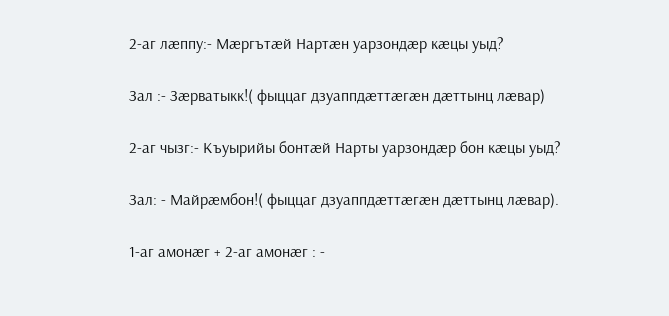2-аг лæппу:- Мæргътæй Нартæн уарзондæр кæцы уыд?

Зал :- Зæрватыкк!( фыццаг дзуаппдæттæгæн дæттынц лæвар)

2-аг чызг:- Къуырийы бонтæй Нарты уарзондæр бон кæцы уыд?

Зал: - Майрæмбон!( фыццаг дзуаппдæттæгæн дæттынц лæвар).

1-аг амонæг + 2-аг амонæг : -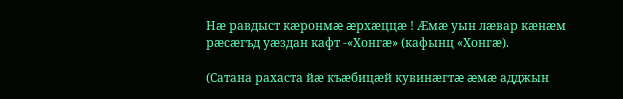Нæ равдыст кæронмæ æрхæццæ ! Æмæ уын лæвар кæнæм рæсæгъд уæздан кафт -«Хонгæ» (кафынц «Хонгæ).

(Сатана рахаста йæ къæбицæй кувинæгтæ æмæ адджын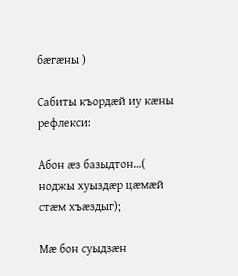бæгæны )

Сабиты къордæй иу кæны рефлекси:

Абон æз базыдтон…( ноджы хуыздæр цæмæй стæм хъæздыг);

Мæ бон суыдзæн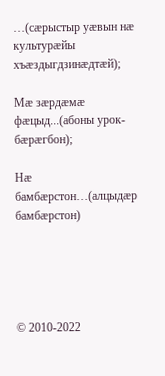…(сæрыстыр уæвын нæ культурæйы хъæздыгдзинæдтæй);

Мæ зæрдæмæ фæцыд...(абоны урок-бæрæгбон);

Нæ бамбæрстон…(алцыдæр бамбæрстон)





© 2010-2022